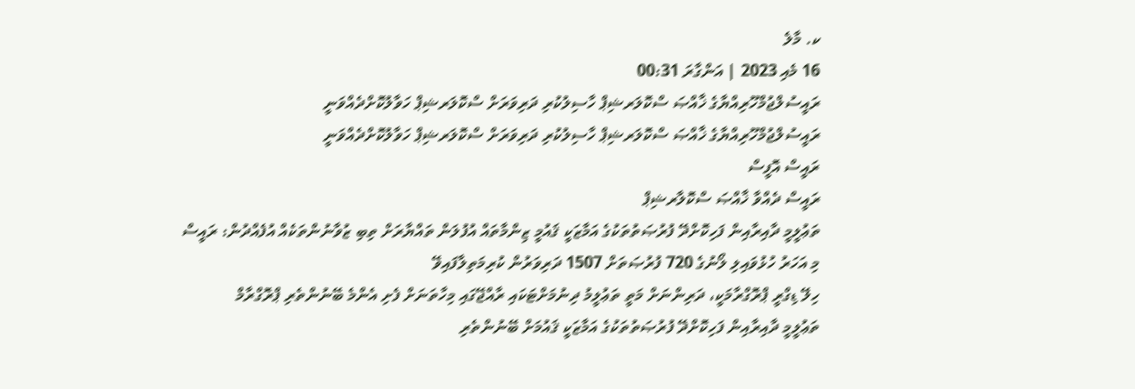ކ. މާލެ
16 މެއި 2023 | އަންގާރަ 00:31
ރައީސުލްޖުމްހޫރިއްޔާގެ ޚާއްޞަ ސްކޮލަރޝިޕް ހާސިލުކުރި ދަރިވަރަށް ސްކޮލަރޝިޕް ހަވާލުކޮށްދެއްވަނީ
ރައީސުލްޖުމްހޫރިއްޔާގެ ޚާއްޞަ ސްކޮލަރޝިޕް ހާސިލުކުރި ދަރިވަރަށް ސްކޮލަރޝިޕް ހަވާލުކޮށްދެއްވަނީ
ރައީސް އޮފީސް
ރައީސް ދެއްވާ ޚާއްޞަ ސްކޮލާރޝިޕް
ތަޢުލީމީ ދާއިރާއިން ފަހިކޮށްދޭ ފުރުޞަތުތަކުގެ އަމާޒަކީ ޤައުމީ ޒިންމާތައް އުފުލަން ތައްޔާރަށް ތިބި ޒުވާނުންތަކެއް އުފެއްދުން: ރައީސް
މި އަހަރު ހުޅުވައިލި ލޯނުގެ 720 ފުރުޞަތަށް 1507 ދަރިވަރުން ކުރިމަތިލާފައިވޭ
ހިލޭ ޑިގްރީ ޕްރޮގްރާމަކީ، ދަރިންނަށް މަތީ ތަޢުލީމު ދިނުމަށްޓަކައި ރާއްޖޭގައި މިހާތަނަށް ފެށި އެންމެ ބޭނުންތެރި ޕްރޮގްރާމް
ތަޢުލީމީ ދާއިރާއިން ފަހިކޮށްދޭ ފުރުޞަތުތަކުގެ އަމާޒަކީ ޤައުމަށް ބޭނުންތެރި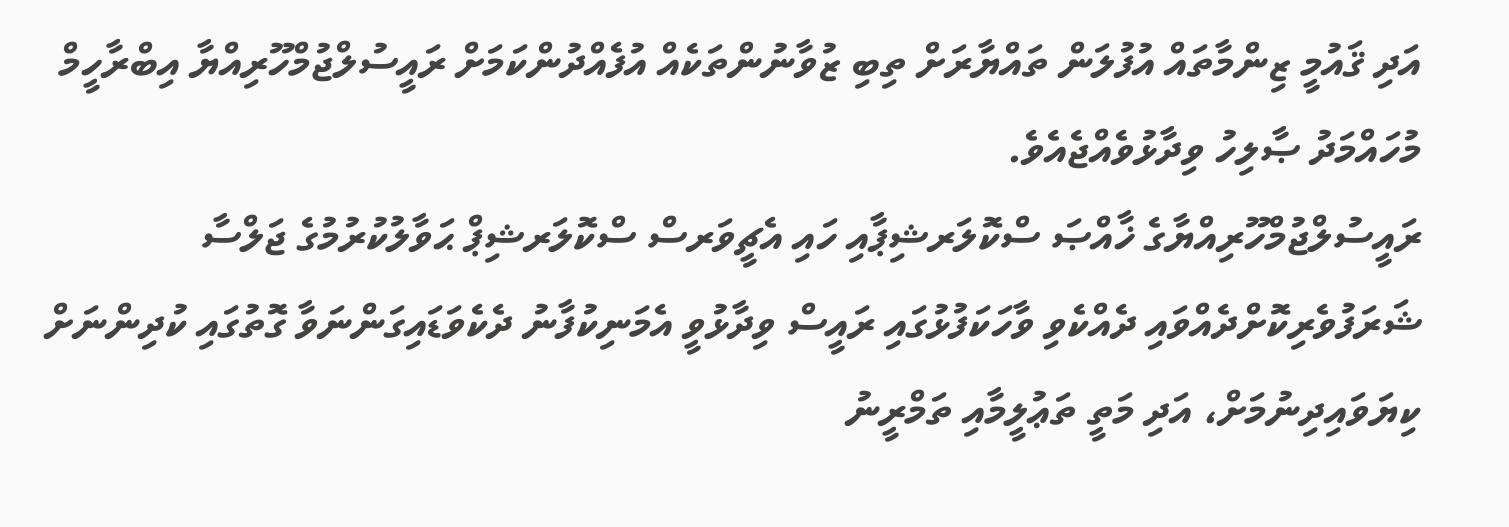އަދި ޤައުމީ ޒިންމާތައް އުފުލަން ތައްޔާރަށް ތިބި ޒުވާނުންތަކެއް އުފެއްދުންކަމަށް ރައީސުލްޖުމްހޫރިއްޔާ އިބްރާހީމް މުހައްމަދު ޞާލިހު ވިދާޅުވެއްޖެއެވެ.
ރައީސުލްޖުމްހޫރިއްޔާގެ ޚާއްޞަ ސްކޮލަރޝިޕާއި ހައި އެޗީވަރސް ސްކޮލަރޝިޕް ޙަވާލުކުރުމުގެ ޖަލްސާ ޝަރަފުވެރިކޮށްދެއްވައި ދެއްކެވި ވާހަކަފުޅުގައި ރައީސް ވިދާޅުވީ އެމަނިކުފާނު ދެކެވަޑައިގަންނަވާ ގޮތުގައި ކުދިންނަށް ކިޔަވައިދިނުމަށް، އަދި މަތީ ތަޢުލީމާއި ތަމްރީނު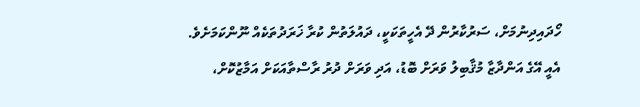ހޯދައިދިނުމަށް، ސަރުކާރުން ދޭ އެހީތަކަކީ، ދައުލަތުން ކުރާ ޚަރަދުތަކެއް ނޫންކަމަށެވެ. އެއީ އޭގެ އަންދާޒާ މުޤާބިލު ވަރަށް ބޮޑު، އަދި ވަރަށް ދުރު ރާސްތާއަކަށް އަމާޒުކޮށް،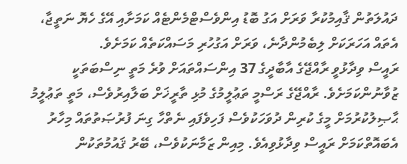ދައުލަތުން ޤާއިމުކުރާ ވަރަށް އަގު ބޮޑު އިންވެސްޓްމެންޓެއް ކަމަށާއި އޭގެ ހެޔޮ ނަތީޖާ، އެތައް އަހަރަކަށް ލިބެމުންދާނެ، ވަރަށް އަގުހުރި މަސައްކަތެއް ކަމަށެވެ.
ރައީސް ވިދާޅުވީ ރާއްޖޭގެ އާބާދީގެ 37 އިންސައްތައަށް ވުރެ މަތީ ނިސްބަތަކީ ޒުވާނުންކަމަށެވެ. ރާއްޖޭގެ ރަސްމީ ތަޢުލީމުގެ މުޅި ތާރީޚަށް ބަލާއިރުވެސް، މަތީ ތަޢުލީމު ޙާޞިލުކުރުމަށް މީގެ ކުރިން ދުވަހަކުވެސް ފަހިވެފައި ނެތްހާ ގިނަ ފުރުޞަތުތައް މިހާރު އެބައޮތްކަމަށް ރައީސް ވިދާޅުވިއެވެ. މިއިން ޒަމާނަކުވެސް، ބޭރު ޤައުމުތަކުން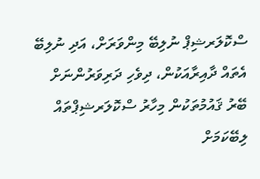ސްކޮލަރޝިޕް ނުލިބޭ މިންވަރަށް، އަދި ނުލިބޭ އެތައް ދާއިރާއަކުން، ދިވެހި ދަރިވަރުންނަށް ބޭރު ޤައުމުތަކުން މިހާރު ސްކޮލަރޝިޕްތައް ލިބޭކަމަށް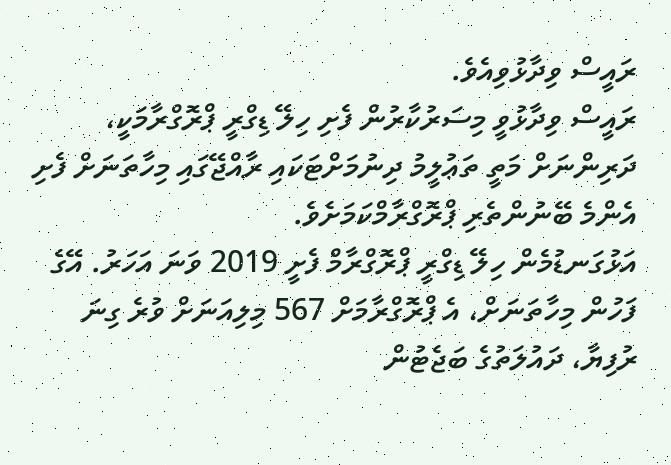ރައީސް ވިދާޅުވިއެވެ.
ރައީސް ވިދާޅުވީ މިސަރުކާރުން ފެށި ހިލޭ ޑިގްރީ ޕްރޮގްރާމަކީ، ދަރިންނަށް މަތީ ތަޢުލީމު ދިނުމަށްޓަކައި ރާއްޖޭގައި މިހާތަނަށް ފެށި އެންމެ ބޭނުންތެރި ޕްރޮގްރާމްކަމަށެވެ.
އަޅުގަނޑުމެން ހިލޭ ޑިގްރީ ޕްރޮގްރާމް ފެށީ 2019 ވަނަ އަހަރު. އޭގެ ފަހުން މިހާތަނަށް، އެ ޕްރޮގްރާމަށް 567 މިލިއަނަށް ވުރެ ގިނަ ރުފިޔާ، ދައުލަތުގެ ބަޖެޓުން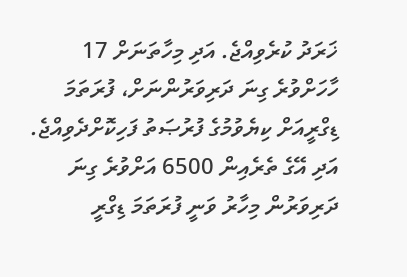ޚަރަދު ކުރެވިއްޖެ. އަދި މިހާތަނަށް 17 ހާހަށްވުރެ ގިނަ ދަރިވަރުންނަށް، ފުރަތަމަ ޑިގްރީއަށް ކިޔެވުމުގެ ފުރުޞަތު ފަހިކޮށްދެވިއްޖެ. އަދި އޭގެ ތެރެއިން 6500 އަށްވުރެ ގިނަ ދަރިވަރުން މިހާރު ވަނީ ފުރަތަމަ ޑިގްރީ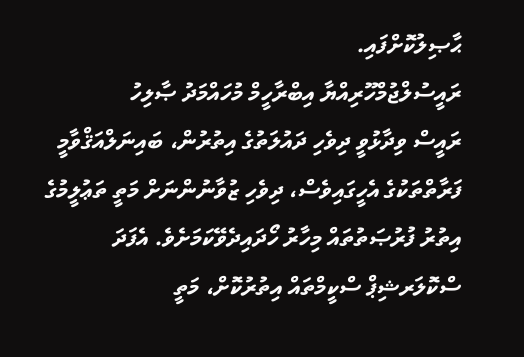ޙާޞިލުކޮށްފައި.
ރައީސުލްޖުމްހޫރިއްޔާ އިބްރާހީމް މުހައްމަދު ޞާލިހު
ރައީސް ވިދާޅުވީ ދިވެހި ދައުލަތުގެ އިތުރުން، ބައިނަލްއަޤްވާމީ ފަރާތްތަކުގެ އެހީގައިވެސް، ދިވެހި ޒުވާނުންނަށް މަތީ ތަޢުލީމުގެ އިތުރު ފުރުޞަތުތައް މިހާރު ހޯދައިދެވޭކަމަށެވެ. އެފަދަ ސްކޮލަރޝިޕް ސްކީމްތައް އިތުރުކޮށް، މަތީ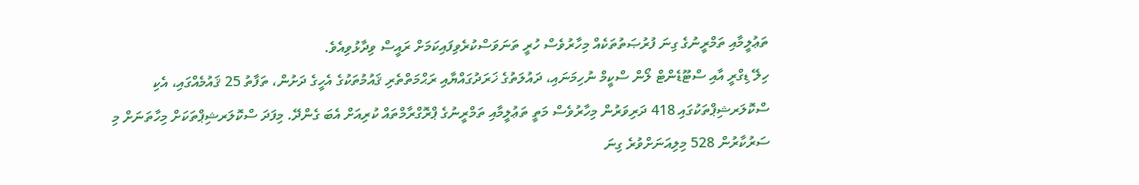ތަޢުލީމާއި ތަމްރީނުގެ ގިނަ ފުރުޞަތުތަކެއް މިހާރުވެސް ހުރީ ތަނަވަސްކުރެވިފައިކަމަށް ރައީސް ވިދާޅުވިއެވެ.
ހިލޭ ޑިގްރީ އާއި ސްޓޫޑެންޓް ލޯން ސްކީމް ނުހިމަނައި، ދައުލަތުގެ ޚަރަދުގައްޔާއި ރަޙްމަތްތެރި ޤައުމުތަކުގެ އެހީގެ ދަށުން، ތަފާތު 25 ޤައުމެއްގައި، އެކި ސްކޮލަރޝިޕްތަކުގައި 418 ދަރިވަރުން މިހާރުވެސް މަތީ ތަޢުލީމާއި ތަމްރީނުގެ ޕްރޮގްރާމްތައް ކުރިއަށް އެބަ ގެންދޭ. މިފަދަ ސްކޮލަރޝިޕްތަކަށް މިހާތަނަށް މި ސަރުކާރުން 528 މިލިއަނަށްވުރެ ގިނަ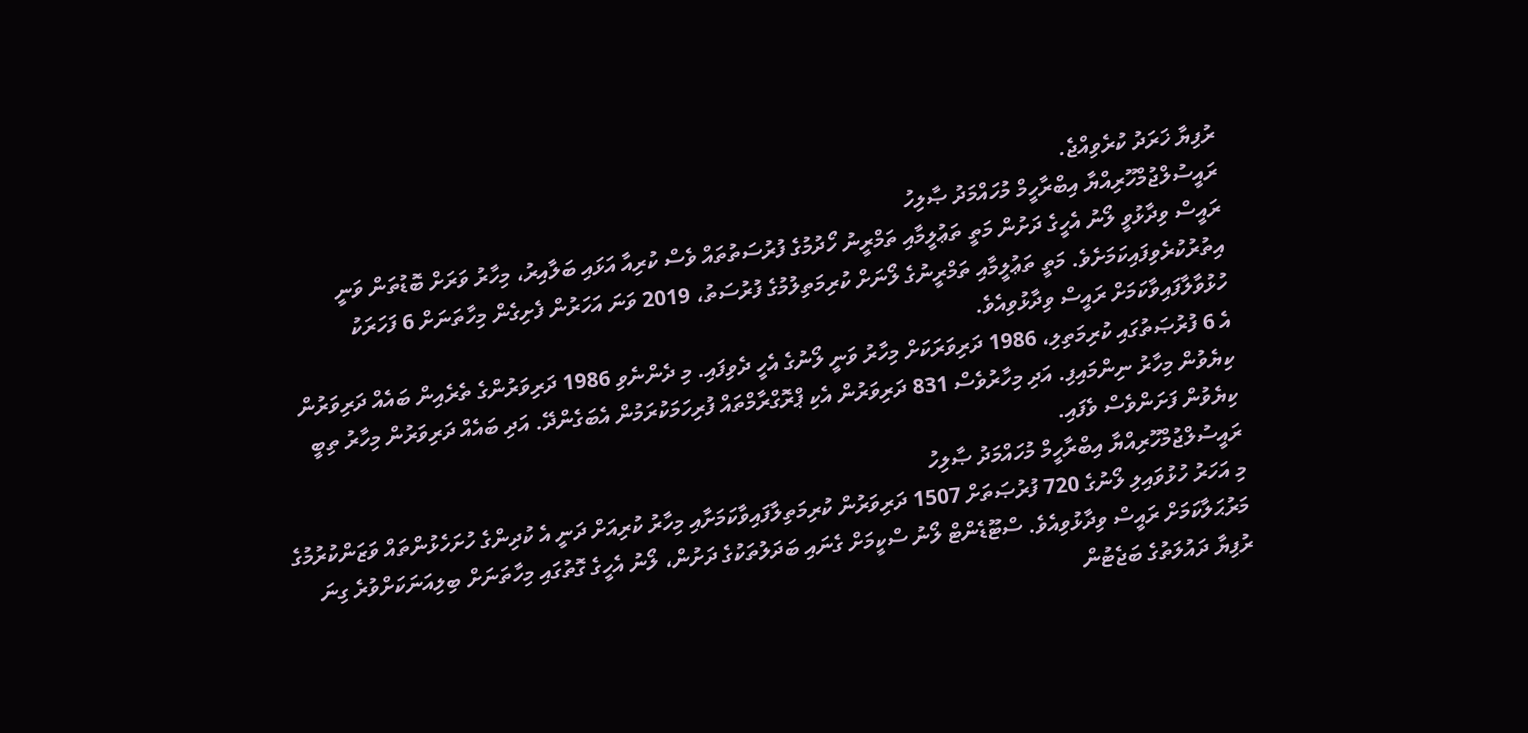ރުފިޔާ ޚަރަދު ކުރެވިއްޖެ.
ރައީސުލްޖުމްހޫރިއްޔާ އިބްރާހީމް މުހައްމަދު ޞާލިހު
ރައީސް ވިދާޅުވީ ލޯނު އެހީގެ ދަށުން މަތީ ތަޢުލީމާއި ތަމްރީނު ހޯދުމުގެ ފުރުސަތުތައް ވެސް ކުރިއާ އަޅައި ބަލާއިރު، މިހާރު ވަރަށް ބޮޑުތަން ވަނީ އިތުރުކުރެވިފައިކަމަށެވެ. މަތީ ތަޢުލީމާއި ތަމްރީނުގެ ލޯނަށް ކުރިމަތިލުމުގެ ފުރުސަތު، 2019 ވަނަ އަހަރުން ފެށިގެން މިހާތަނަށް 6 ފަހަރަކު ހުޅުވާލާފައިވާކަމަށް ރައީސް ވިދާޅުވިއެވެ.
އެ 6 ފުރުޞަތުގައި ކުރިމަތިލި، 1986 ދަރިވަރަކަށް މިހާރު ވަނީ ލޯނުގެ އެހީ ދެވިފައި. މި ދެންނެވި 1986 ދަރިވަރުންގެ ތެރެއިން ބައެއް ދަރިވަރުން ކިޔެވުން މިހާރު ނިންމައިފި. އަދި މިހާރުވެސް 831 ދަރިވަރުން އެކި ޕްރޮގްރާމްތައް ފުރިހަމަކުރަމުން އެބަގެންދޭ. އަދި ބައެއް ދަރިވަރުން މިހާރު ތިބީ ކިޔެވުން ފަށަންވެސް ވެފައި.
ރައީސުލްޖުމްހޫރިއްޔާ އިބްރާހީމް މުހައްމަދު ޞާލިހު
މި އަހަރު ހުޅުވައިލި ލޯނުގެ 720 ފުރުޞަތަށް 1507 ދަރިވަރުން ކުރިމަތިލާފައިވާކަމަށާއި މިހާރު ކުރިއަށް ދަނީ އެ ކުދިންގެ ހުށަހެޅުންތައް ވަޒަންކުރުމުގެ މަރުޙަލާކަމަށް ރައީސް ވިދާޅުވިއެވެ. ސްޓޫޑެންޓް ލޯނު ސްކީމަށް ގެނައި ބަދަލުތަކުގެ ދަށުން، ލޯނު އެހީގެ ގޮތުގައި މިހާތަނަށް ބިލިއަނަކަށްވުރެ ގިނަ ރުފިޔާ ދައުލަތުގެ ބަޖެޓުން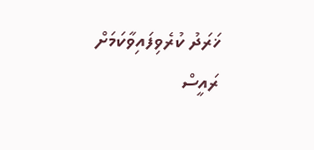ޚަރަދު ކުރެވިފައިވާކަމަށް ރައީސް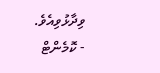ވިދާޅުވިއެވެ.
- ކޮމެންޓް